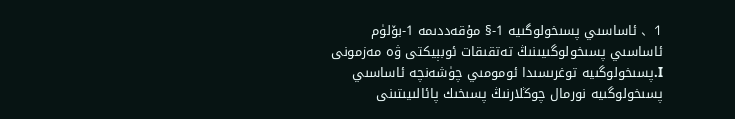1、 ئاساسىي پسىخولوگىيە 1-§ مۇقەددىمە 1-بۆلۈم ئاساسىي پسىخولوگىيىنىڭ تەتقىقات ئوبېيكتى ۋە مەزمونى I.پسىخولوگىيە توغرىسىدا ئومومىي چۈشەنچە ئاساسىي پسىخولوگىيە نورمال چوڭلارنىڭ پسىخىك پائالىيىتىنى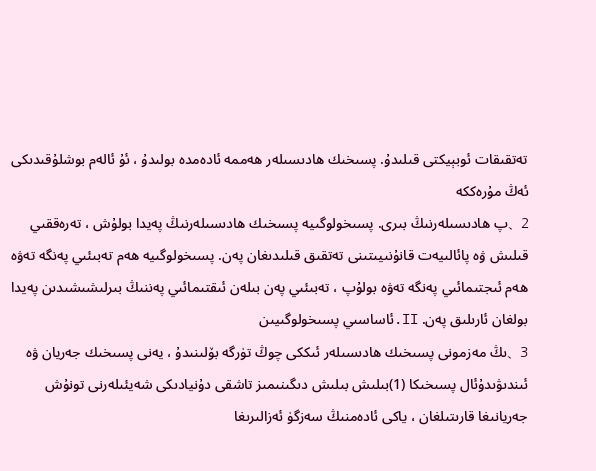تەتقىقات ئوبېيكتى قىلىدۇ. پسىخىك ھادىسىلەر ھەممە ئادەمدە بولىدۇ ، ئۇ ئالەم بوشلۇقىدىكى ئەڭ مۇرەككە
2、پ ھادىسىلەرنىڭ بىرى. پسىخولوگىيە پسىخىك ھادىسىلەرنىڭ پەيدا بولۇش ، تەرەققىي قىلىش ۋە پائالىيەت قانۇنىيىتىنى تەتقىق قىلىدىغان پەن. پسىخولوگىيە ھەم تەبىئىي پەنگە تەۋە ھەم ئىجتىمائىي پەنگە تەۋە بولۇپ ، تەبىئىي پەن بىلەن ئىقتىمائىي پەننىڭ بىرلىشىشىدىن پەيدا بولغان ئارىلىق پەن. II.ئاساسىي پسىخولوگىيىن
3、ىڭ مەزمونى پسىخىك ھادىسىلەر ئىككى چوڭ تۈرگە بۆلىنىدۇ ، يەنى پسىخىك جەريان ۋە ئىندىۋىدۇئال پسىخىكا (1)بىلىش بىلىش دىگىنىمىز تاشقى دۇنيادىكى شەيئىلەرنى تونۇش جەريانىغا قارىتىلغان ، ياكى ئادەمنىڭ سەزگۈ ئەزالىرىغا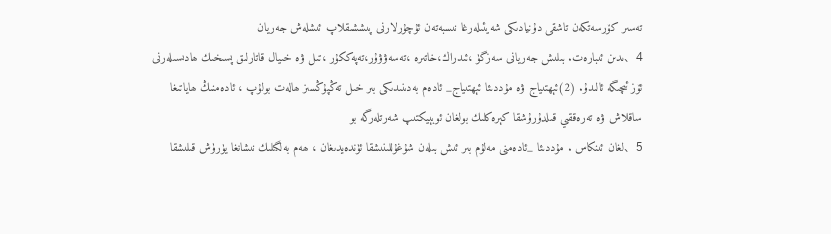تەسىر كۆرسەتكەن تاشقى دۇنيادىكى شەيئىلەرغا نىسبەتەن ئۇچۇرلارنى پىششىقلاپ ئىشلەش جەريان
4、ىدىن ئىبارەت. بىلىش جەريانى سەزگۈ ،ئىدراك،خاتىرە ،تەسەۋۋۇر،تەپەككۇر ،تىل ۋە خىيال قاتارلىق پسىخىك ھادىسىلەرنى ئۆز ئىچىگە ئالىدۇ. (2)ئېھتىياج ۋە مۇددىئا ئېھتىياج_ ئادەم بەدىنىدىكى بىر خىل تەڭپۇڭسىز ھالەت بولۇپ ، ئادەمنىڭ ھاياتىغا ساقلاش ۋە تەرەققىي قىلدۇرۇشقا كېرەكلىك بولغان ئوبېيكتىپ شەرتلەرگە بو
5、لغان ئىنكاس . مۇددىئا _ئادەمنى مەلۇم بىر ئىش بىلەن شۇغۇللىنىشقا ئۈندەيدىغان ، ھەم بەلگىلىك نىشانغا يۈرۈش قىلىشقا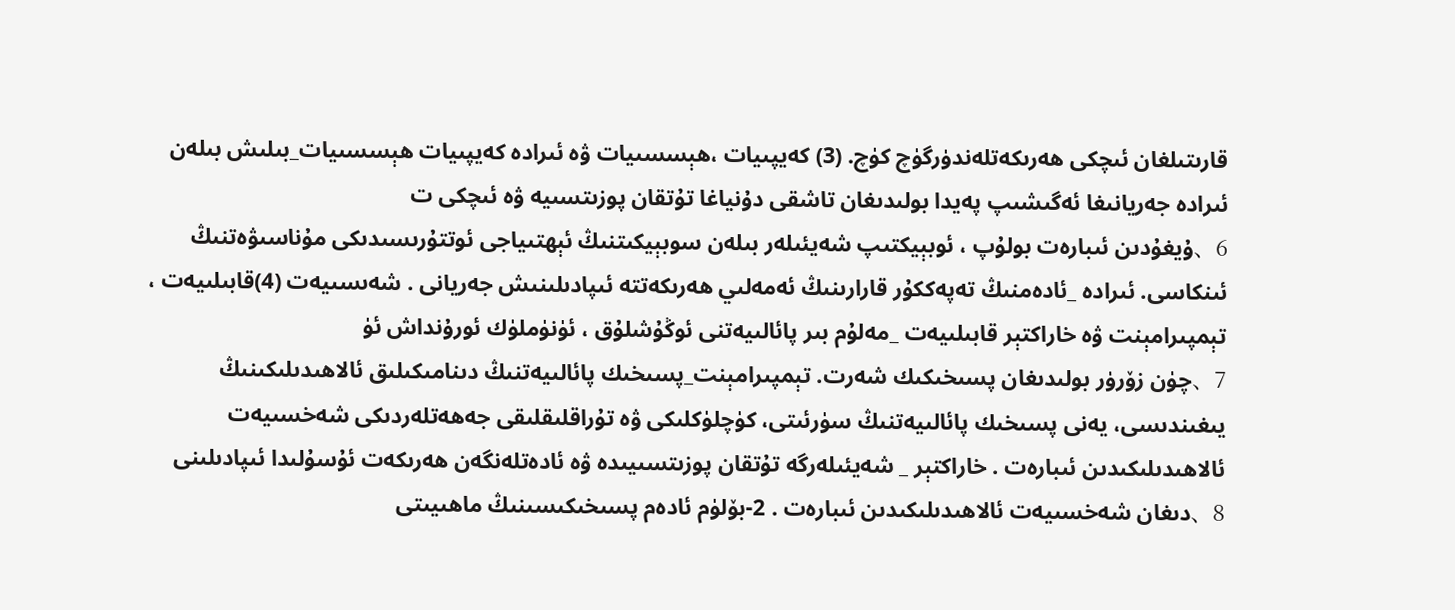قارىتىلغان ئىچكى ھەرىكەتلەندۈرگۈچ كۈچ. (3) كەيپىيات ،ھېسسىيات ۋە ئىرادە كەيپىيات ھېسسىيات_بىلىش بىلەن ئىرادە جەريانىغا ئەگىشىپ پەيدا بولىدىغان تاشقى دۇنياغا تۇتقان پوزىتسىيە ۋە ئىچكى ت
6、ۇيغۇدىن ئىبارەت بولۇپ ، ئوبېيكتىپ شەيئىلەر بىلەن سوبېيكىتنىڭ ئېھتىياجى ئوتتۇرىسىدىكى مۇناسىۋەتنىڭ ئىنكاسى. ئىرادە _ئادەمنىڭ تەپەككۇر قارارىنىڭ ئەمەلىي ھەرىكەتتە ئىپادىلىنىش جەريانى . شەىسىيەت (4)قابىلىيەت ، تېمپىرامېنت ۋە خاراكتېر قابىلىيەت _مەلۇم بىر پائالىيەتنى ئوڭۇشلۇق ، ئۈنۈملۈك ئورۇنداش ئۈ
7、چۈن زۆرۈر بولىدىغان پسىخىكىك شەرت. تېمپىرامېنت_پسىخىك پائالىيەتنىڭ دىنامىكىلىق ئالاھىدىلىكىنىڭ يىغىندىسى، يەنى پسىخىك پائالىيەتنىڭ سۈرئىتى، كۈچلۈكلىكى ۋە تۇراقلىقلىقى جەھەتلەردىكى شەخسىيەت ئالاھىدىلىكىدىن ئىبارەت . خاراكتېر _ شەيئىلەرگە تۇتقان پوزىتسىيىدە ۋە ئادەتلەنگەن ھەرىكەت ئۇسۇلىدا ئىپادىلىنى
8、دىغان شەخسىيەت ئالاھىدىلىكىدىن ئىبارەت . 2-بۆلۈم ئادەم پسىخىكىسىنىڭ ماھىيىتى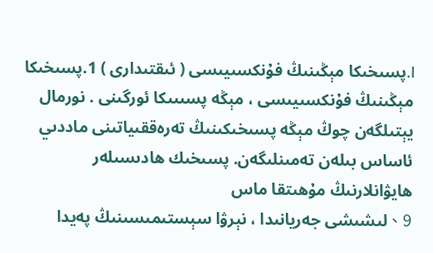I.پسىخىكا مېڭىنىڭ فۇنكسىيىسى ( ئىقتىدارى ) 1.پسىخىكا مېڭىنىڭ فۇنكسىيىسى ، مېڭە پسىىىكا ئورگىنى . نورمال يېتىلگەن چوڭ مېڭە پسىخىكىنىڭ تەرەققىياتىنى ماددىي ئاساس بىلەن تەمىنلىگەن. پسىخىك ھادىسىلەر ھايۋانلارنىڭ مۇھىتقا ماس
9、لىشىشى جەريانىدا ، نېرۋا سېستىمىسىنىڭ پەيدا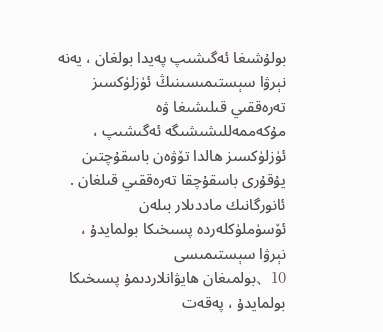بولۇشىغا ئەگىشىپ پەيدا بولغان ، يەنە نېرۋا سېستىمىسىنىڭ ئۈزلۈكسىز تەرەققىي قىلىشىغا ۋە مۇكەممەللىشىشىگە ئەگىشىپ ، ئۈزلۈكسىز ھالدا تۆۋەن باسقۇچتىن يۇقۇرى باسقۇچقا تەرەققىي قىلغان . ئانورگانىك ماددىلار بىلەن ئۆسۈملۈكلەردە پسىخىكا بولمايدۇ ، نېرۋا سېستىمىسى
10、بولمىغان ھايۋانلاردىمۇ پسىخىكا بولمايدۇ ، پەقەت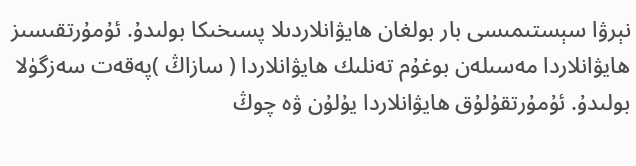نېرۋا سېستىمىسى بار بولغان ھايۋانلاردىلا پسىخىكا بولىدۇ. ئۇمۇرتقىسىز ھايۋانلاردا مەسىلەن بوغۇم تەنلىك ھايۋانلاردا ( سازاڭ )پەقەت سەزگۈلا بولىدۇ. ئۇمۇرتقۇلۇق ھايۋانلاردا يۇلۇن ۋە چوڭ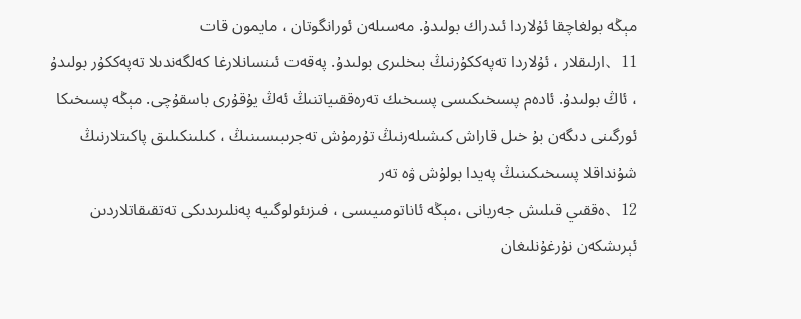مېڭە بولغاچقا ئۇلاردا ئىدراك بولىدۇ. مەسىلەن ئورانگوتان ، مايمون قات
11、ارلىقلار ، ئۇلاردا تەپەككۇرنىڭ بىخلىرى بولىدۇ. پەقەت ئىنسانلارغا كەلگەندىلا تەپەككۇر بولىدۇ ، ئاڭ بولىدۇ. ئادەم پسىخىكىسى پسىخىك تەرەققىياتنىڭ ئەڭ يۇقۇرى باسقۇچى. مېڭە پسىخىكا ئورگىنى دىگەن بۇ خىل قاراش كىشىلەرنىڭ تۇرمۇش تەجرىبىسىنىڭ ، كىلىنكىلىق پاكىتلارنىڭ شۇنداقلا پسىخىكىنىڭ پەيدا بولۇش ۋە تەر
12、ەققىي قىلىش جەريانى ،مېڭە ئاناتومىيىسى ، فىزىئولوگىيە پەنلىرىدىكى تەتقىقاتلاردىن ئېرىشكەن نۇرغۇنلىغان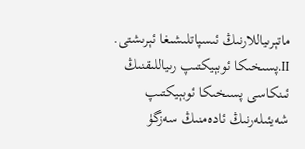ماتېرىياللارنىڭ ئىسپاتلىشىغا ئېرىشتى. II.پسىخىكا ئوبېيكتىپ رىياللىقنىڭ ئىنكاسى پسىخىكا ئوبېيكتىپ شەيئىلەرنىڭ ئادەمنىڭ سەزگۈ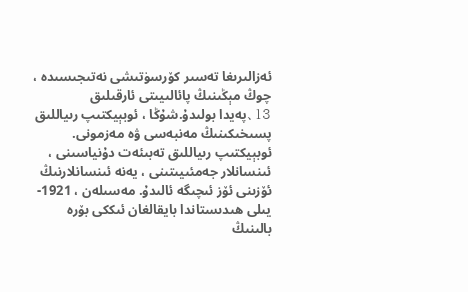ئەزالىرىغا تەسىر كۆرسۈتىشى نەتىجىسىدە ، چوڭ مېڭىنىڭ پائالىيىتى ئارقىلىق
13、پەيدا بولىدۇ.شۇڭا ، ئوبېيكتىپ رىياللىق پسىخىكىنىڭ مەنبەسى ۋە مەزمونى. ئوبېيكتىپ رىياللىق تەبىئەت دۇنياسىنى ، ئىنسانلار جەمئىيىتىنى ، يەنە ئىنسانلارنىڭ ئۆزىنى ئۆز ئىچىگە ئالىدۇ. مەسىلەن ، 1921-يىلى ھىدىستاندا بايقالغان ئىككى بۆرە بالىنىڭ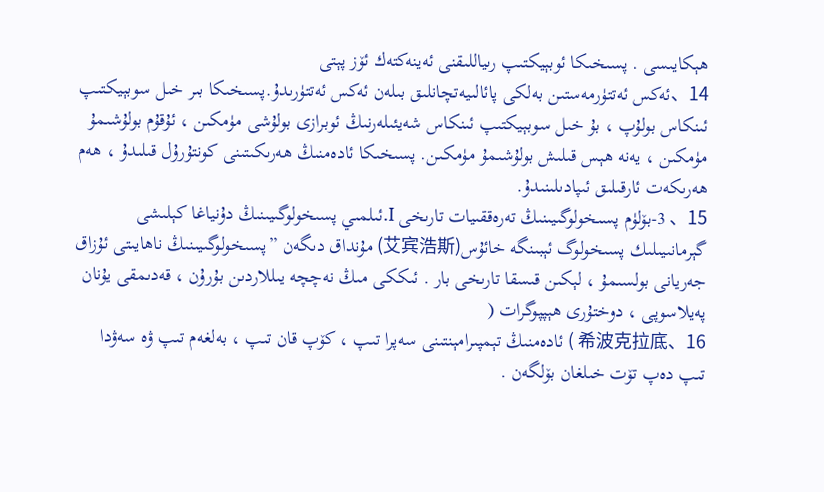ھېكايىسى . پسىخىكا ئوبېيكتىپ رىياللىقنى ئەينەكتەك ئۆز پېتى
14、ئەكس ئەتتۈرمەستىن بەلكى پائالىيەتچانلىق بىلەن ئەكس ئەتتۈرىدۇ.پسىخىكا بىر خىل سوبېيكتىپ ئىنكاس بولۇپ ، بۇ خىل سوبېيكتىپ ئىنكاس شەيئىلەرنىڭ ئوبرازى بولۇشى مۈمكىن ، ئۇقۇم بولۇشىمۇ مۈمكىن ، يەنە ھېس قىلىش بولۇشىمۇ مۈمكىن. پسىخىكا ئادەمنىڭ ھەرىكىتىنى كونتۇرۇل قىلىدۇ ، ھەم ھەرىكەت ئارقىلىق ئىپادىلىنىدۇ.
15、 3-بۆلۈم پسىخولوگىيىنىڭ تەرەققىيات تارىخى I.ئىلمىي پسىخولوگىيىنىڭ دۇنياغا كېلىشى گېرمانىيىلىك پسىخولوگ ئېبىنگە خائۇس(艾宾浩斯) مۇنداق دىگەن ”پسىخولوگىيىنىڭ ناھايىتى ئۇزاق جەريانى بولسىمۇ ، لېكىن قىسقا تارىخى بار . ئىككى مىڭ نەچچە يىللاردىن بۇرۇن ، قەدىمقى يۇنان پەيلاسوپى ، دوختۇرى ھېپپوگرات (
16、希波克拉底 ) ئادەمنىڭ تېمپىرامېنتىنى سەپرا تىپ ، كۆپ قان تىپ ، بەلغەم تىپ ۋە سەۋدا تىپ دەپ تۆت خىلغان بۆلگەن .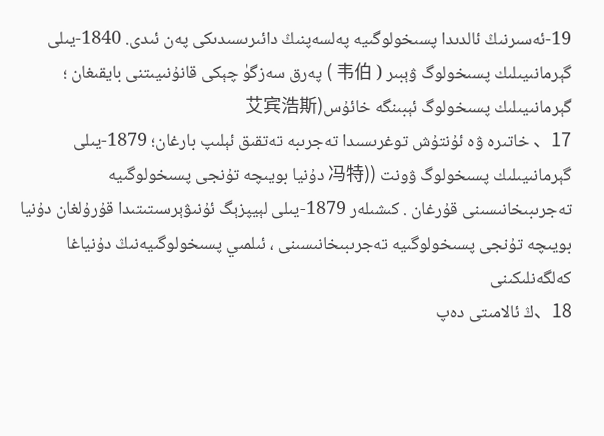19-ئەسىرنىڭ ئالدىدا پسىخولوگىيە پەلسەپنىڭ دائىرىسىدىكى پەن ئىدى. 1840-يىلى گېرمانىيىلىك پسىخولوگ ۋېبىر ( 韦伯 ) پەرق سەزگۈ چېكى قانۇنىيىتنى بايقىغان ؛ گېرمانىيىلىك پسىخولوگ ئېبىنگە خائۇس(艾宾浩斯
17、 خاتىرە ۋە ئۇنتۇش توغرىسىدا تەجرىبە تەتقىق ئېلىپ بارغان؛ 1879-يىلى گېرمانىيىلىك پسىخولوگ ۋونت ((冯特 دۇنيا بويىچە تۇنجى پسىخولوگىيە تەجرىبىخانىسىنى قۇرغان . كىشىلەر 1879-يىلى لېيپزېگ ئۇنىۋېرسىتىتىدا قۇرۇلغان دۇنيا بويىچە تۇنجى پسىخولوگىيە تەجرىبىخانىسىنى ، ئىلمىي پسىخولوگىيەنىڭ دۇنياغا كەلگەنلىكىنى
18、ڭ ئالامىتى دەپ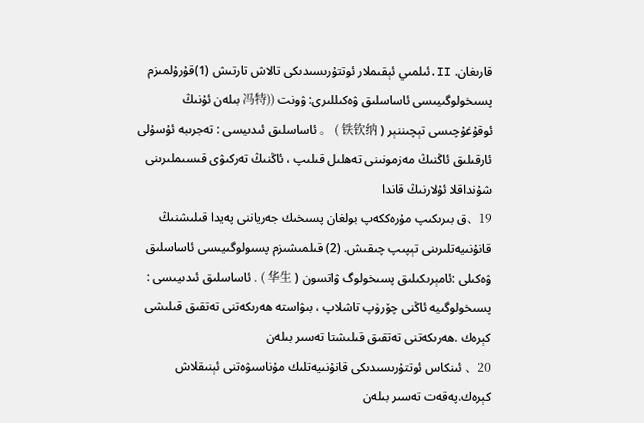قارىغان. II.ئىلمىي ئېقىملار ئوتتۇرىسىدىكى تالاش تارتىش (1)قۇرۇلمىزم پسىخولوگىيىسى ئاساسلىق ۋەكىللىرى: ۋونت ((冯特 بىلەن ئۇنىڭ ئوقۇغۇچىسى تېچىننېر ( 铁钦纳 ) 。 ئاساسلىق ئىدىيسى : تەجرىبە ئۇسۇلى ئارقىلىق ئاڭنىڭ مەزمونىنى تەھلىل قىلىپ ، ئاڭنىڭ تەركىۋى قىسىملىرىنى شۇنداقلا ئۇلارنىڭ قاندا
19、ق بىرىكىپ مۇرەككەپ بولغان پسىخىك جەرياننى پەيدا قىلىشنىڭ قانۇنىيەتلىرىنى تېپىپ چىقىش. (2) قىلمىشىزم پسىولوگىيىسى ئاساسلىق ۋەكىلى :ئامېرىكىلىق پسىخولوگ ۋاتسون ( 华生 ) . ئاساسلىق ئىدىيىسى : پسىخولوگىيە ئاڭنى چۆرۈپ تاشلاپ ، بىۋاستە ھەرىكەتنى تەتقىق قىلىشى كېرەك .ھەرىكەتنى تەتقىق قىلىشتا تەسىر بىلەن
20、 ئىنكاس ئوتتۇرىسىدىكى قانۇنىيەتلىك مۇناسىۋەتنى ئېنىقلاش كېرەك.پەقەت تەسىر بىلەن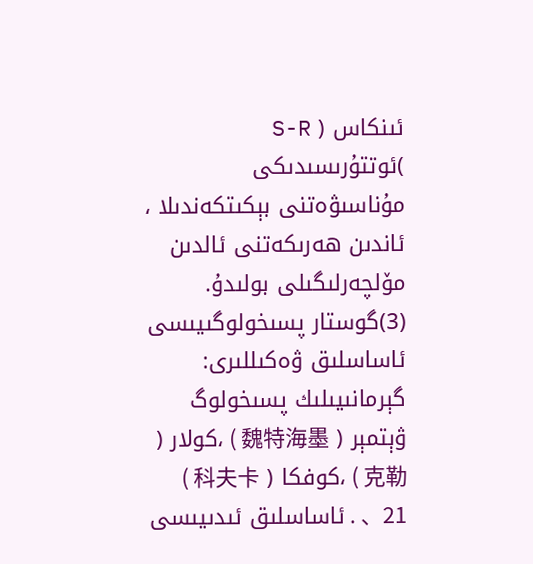ئىنكاس ( S-R )ئوتتۇرىسىدىكى مۇناسىۋەتنى بېكىتكەندىلا ، ئاندىن ھەرىكەتنى ئالدىن مۆلچەرلىگىلى بولىدۇ. (3)گوستار پسىخولوگىيىسى ئاساسلىق ۋەكىللىرى: گېرمانىيىلىك پسىخولوگ ۋېتمېر ( 魏特海墨 ) ،كولار ( 克勒 ) ،كوفكا ( 科夫卡 )
21、 . ئاساسلىق ئىدىيىسى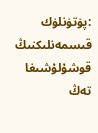:پۈتۈنلۈك قىسمەنلىكنىڭ قوشۇلۇشىغا تەڭ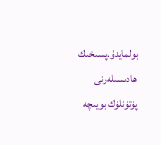بولمايدۇ.پسىخىك ھادىسىلەرنى پۈتۈنلۈك بويىچە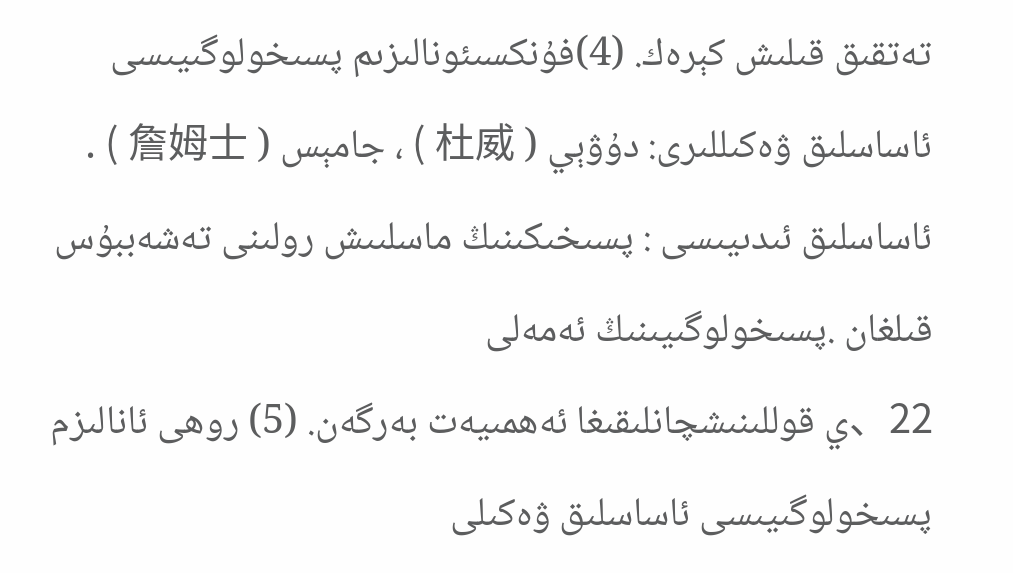تەتقىق قىلىش كېرەك. (4)فۇنكسىئونالىزىم پسىخولوگىيىسى ئاساسلىق ۋەكىللىرى: دۇۋېي ( 杜威 ) ، جامېس ( 詹姆士 ) . ئاساسلىق ئىدىيىسى : پسىخىكىنىڭ ماسلىىش رولىنى تەشەببۇس قىلغان .پسىخولوگىيىنىڭ ئەمەلى
22、ي قوللىنىشچانلىقىغا ئەھمىيەت بەرگەن. (5) روھى ئانالىزم پسىخولوگىيىسى ئاساسلىق ۋەكىلى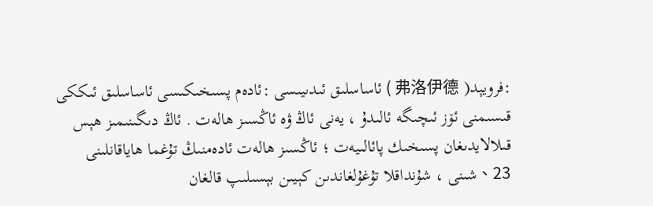:فرويېد( 弗洛伊德 ) ئاساسلىق ئىدىيىسى :ئادەم پسىخىكىسى ئاساسلىق ئىككى قىسىمنى ئۆز ئىچىگە ئالىدۇ ، يەنى ئاڭ ۋە ئاڭسىز ھالەت . ئاڭ دىگىنىمىز ھېس قىلالايدىغان پسىخىك پائالىيەت ؛ ئاڭسىز ھالەت ئادەمنىڭ تۇغما ھاياقانلىنى
23、شىنى ، شۇنداقلا تۇغۇلغاندىن كېيىن بېسىلىپ قالغان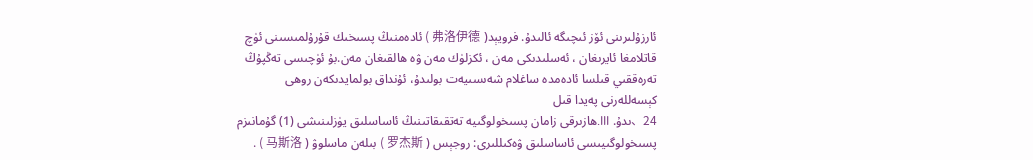ئارزۇلىرىنى ئۆز ئىچىگە ئالىدۇ. فرويېد( 弗洛伊德 ) ئادەمنىڭ پسىخىك قۇرۇلمىسىنى ئۈچ قاتلامغا ئايرىغان ، ئەسلىدىكى مەن ، ئكزلۈك مەن ۋە ھالقىغان مەن.بۇ ئۈچىسى تەڭپۇڭ تەرەققىي قىلسا ئادەمدە ساغلام شەىسىيەت بولىدۇ، ئۇنداق بولمايدىكەن روھى كېسەللەرنى پەيدا قىل
24、ىدۇ. III.ھازىرقى زامان پسىخولوگىيە تەتقىقاتىنىڭ ئاساسلىق يۈزلىنىشى (1) گۇمانىزم پسىخولوگىيىسى ئاساسلىق ۋەكىللىرى: روجېس ( 罗杰斯 ) بىلەن ماسلوۋ ( 马斯洛 ) .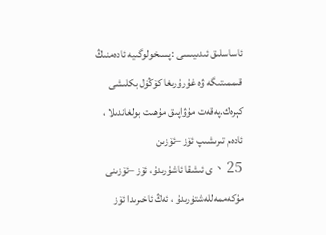ئاساسلىق ئىدىيىسى :پسىخولوگىيە ئادەمنىڭ قىممىتىگە ۋە غۇرۇرىغا كۆڭۈل بكلىشى كېرەك.پەقەت مۇۋاپىق مۇھىت بولغاندىلا ، ئادەم تىرىشىپ ئۆز –ئۆزىن
25、ى ئىشقا ئاشۇرىدۇ، ئۆز –ئۆزىنى مۇكەممەللەشتۈرىدۇ ، ئەڭ ئاخىرىدا ئۆز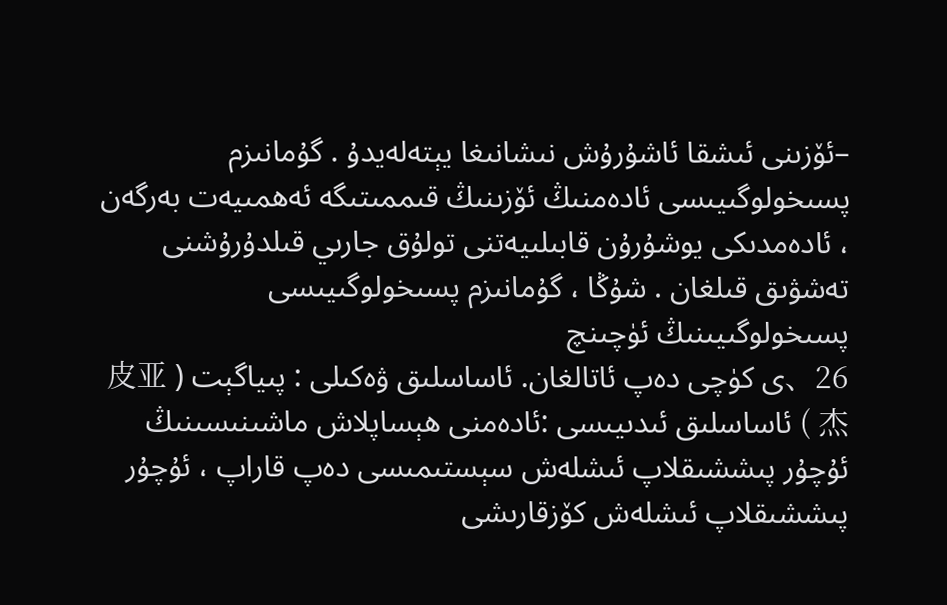–ئۆزىنى ئىشقا ئاشۇرۇش نىشانىغا يېتەلەيدۇ . گۇمانىزم پسىخولوگىيىسى ئادەمنىڭ ئۆزىنىڭ قىممىتىگە ئەھمىيەت بەرگەن ، ئادەمدىكى يوشۇرۇن قابىلىيەتنى تولۇق جارىي قىلدۇرۇشنى تەشۋىق قىلغان . شۇڭا ، گۇمانىزم پسىخولوگىيىسى پسىخولوگىيىنىڭ ئۈچىنچ
26、ى كۈچى دەپ ئاتالغان. ئاساسلىق ۋەكىلى : پىياگېت ( 皮亚杰 ) ئاساسلىق ئىدىيىسى :ئادەمنى ھېساپلاش ماشىنىسىنىڭ ئۇچۇر پىششىقلاپ ئىشلەش سېستىمىسى دەپ قاراپ ، ئۇچۇر پىششىقلاپ ئىشلەش كۆزقارىشى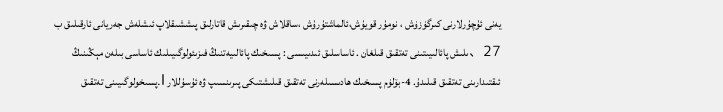يەنى ئۇچۇرلارنى كىرگۈزۈش ، نومۇر قويۇش،ئالماشتۇرۇش ،ساقلاش ۋە چىقىرىش قاتارلىق پىششىقلاپ ئىشلەش جەريانى ئارقىلىق ب
27、ىلىش پائالىيىتىنى تەتقىق قىلغان . ئاساسلىق ئىدىيىسى : پسىخىك پائالىيەتنىڭ فىزىئولوگىيىلىك ئاساسى بىلەن مېڭىنىڭ ئىقتىدارىنى تەتقىق قىلىدۇ. 4-بۆلۈم پسىخىك ھادىسىلەرنى تەتقىق قىلىشتىكى پىرىنسىپ ۋە ئۇسۇللار I.پسىخولوگىيىنى تەتقىق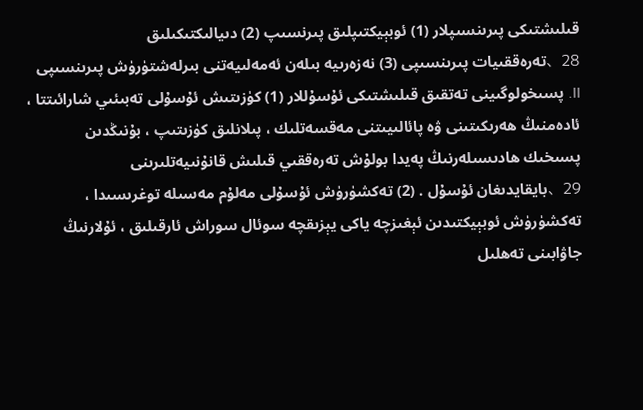قىلىشتىكى پىرىنسىپلار (1) ئوبېيكتىپلىق پىرنسىپ (2) دىيالىكتىكىلىق
28、تەرەققىيات پىرىنسىپى (3) نەزەرىيە بىلەن ئەمەلىيەتنى بىرلەشتۈرۈش پىرىنسىپى II. پسىخولوگىينى تەتقىق قىلىشتىكى ئۇسۇللار (1) كۈزىتىش ئۇسۇلى تەبىئىي شارائىتتا ، ئادەمنىڭ ھەرىكىتىنى ۋە پائالىيىتنى مەقسەتلىك ، پىلانلىق كۈزىتىپ ، بۇنىڭدىن پسىخىك ھادىسىلەرنىڭ پەيدا بولۇش تەرەققىي قىلىش قانۇنىيەتلىرىنى
29、بايقايدىغان ئۇسۇل . (2) تەكشۈرۈش ئۇسۇلى مەلۇم مەسىلە توغرىسىدا ، تەكشۈرۈش ئوبېيكتىدىن ئېغىزچە ياكى يېزىقچە سوئال سوراش ئارقىلىق ، ئۇلارنىڭ جاۋابىنى تەھلىل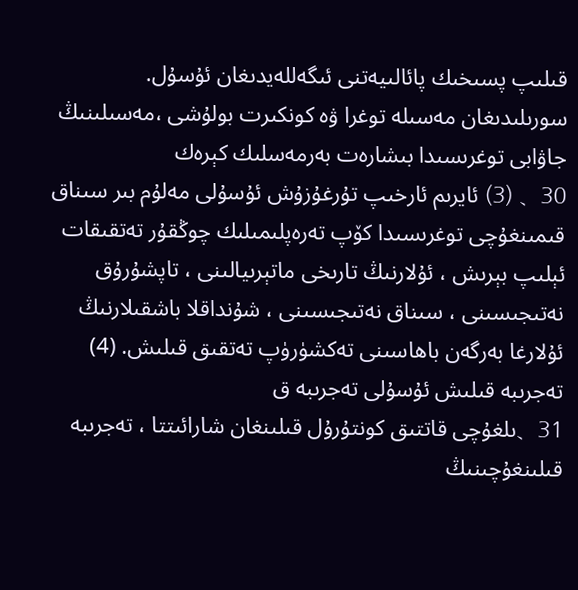قىلىپ پسىخىك پائالىيەتنى ئىگەللەيدىغان ئۇسۇل. سورىلىدىغان مەسىلە توغرا ۋە كونكىرت بولۇشى ،مەسىلىنىڭ جاۋابى توغرىسىدا بىشارەت بەرمەسلىك كېرەك
30、 (3) ئايرىم ئارخىپ تۇرغۇزۇش ئۇسۇلى مەلۇم بىر سىناق قىمىنغۇچى توغرىسىدا كۆپ تەرەپلىمىلىك چوڭقۇر تەتقىقات ئېلىپ بېرىش ، ئۇلارنىڭ تارىخى ماتېرىيالىنى ، تاپشۇرۇق نەتىجىسىنى ، سىناق نەتىجىسىنى ، شۇنداقلا باشقىلارنىڭ ئۇلارغا بەرگەن باھاسىنى تەكشۈرۈپ تەتقىق قىلىش. (4) تەجرىبە قىلىش ئۇسۇلى تەجرىبە ق
31、ىلغۇچى قاتتىق كونتۇرۇل قىلىنغان شارائىتتا ، تەجرىبە قىلىنغۇچىنىڭ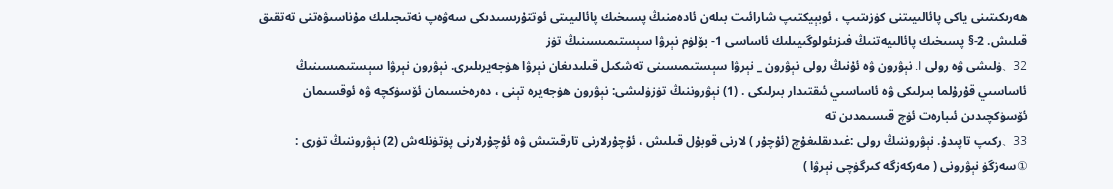ھەرىكىتىنى ياكى پائالىيىتنى كۈزىتىپ ، ئوبېيكتىپ شارائىت بىلەن ئادەمنىڭ پسىخىك پائالىيىتى ئوتتۇرىسىدىكى سەۋەپ نەتىجىلىك مۇناسىۋەتنى تەتقىق قىلىش. 2-§ پسىخىك پائالىيەتنىڭ فىزىئولوگىيىلىك ئاساسى 1- بۆلۈم نېرۋا سېستىمىسىنىڭ تۈز
32、ۈلىشى ۋە رولى I. نېۋرون ۋە ئۇنىڭ رولى نېۋرون _ نېرۋا سېستىمىسىنى تەشكىل قىلىدىغان نېرۋا ھۈجەيرىلىرى. نېۋرون نېرۋا سېستىمىسىنىڭ ئاساسىي قۇرۇلما بىرلىكى ۋە ئاساسىي ئىقتىدار بىرلىكى . (1) نېۋروننىڭ تۈزۈلىشى: نېۋرون ھۈجەيرە تېنى ، دەرەخسىمان ئۆسۈكچە ۋە ئوقسىمان ئۆسۈكچىدىن ئىبارەت ئۈچ قىسىمدىن تە
33、ركىپ تاپىدۇ. نېۋروننىڭ رولى :غىدىقلىغۇچ (ئۇچۇر ) لارنى قوبۇل قىلىش ، ئۇچۇرلارنى تارقىتىش ۋە ئۇچۇرلارنى پۈتۈنلەش (2) نېۋروننىڭ تۈرى : ①سەزگۈ نېۋرونى ( مەركەزگە كىرگۈچى نېرۋا )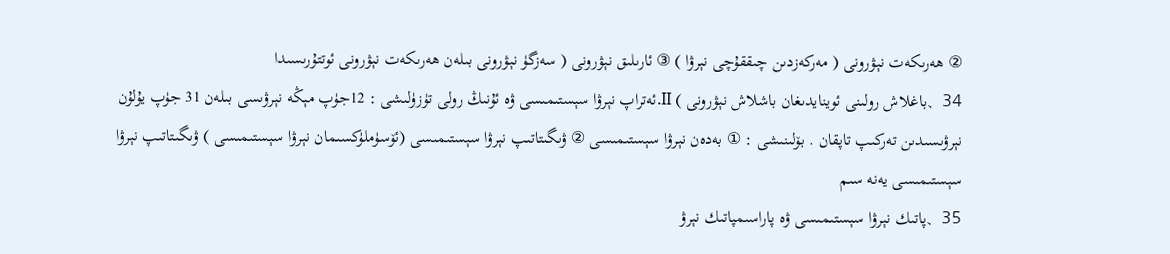② ھەرىكەت نېۋرونى ( مەركەزدىن چىققۇچى نېرۋا ) ③ ئارىلىق نېۋرونى ( سەزگۈ نېۋرونى بىلەن ھەرىكەت نېۋرونى ئوتتۇرىسىدا
34、باغلاش رولىنى ئوينايدىغان باشلاش نېۋرونى ) II.ئەتراپ نېرۋا سېستىمىسى ۋە ئۇنىڭ رولى تۈزۈلىشى : 12جۈپ مېڭە نېرۋىسى بىلەن 31 جۈپ يۇلۇن نېرۋىسىدىن تەركىپ تاپقان . بۆلىنىشى : ① بەدەن نېرۋا سېستىمىسى ② ۋىگىتاتىپ نېرۋا سېستىمىسى (ئۆسۈملۈكسىمان نېرۋا سېستىمىسى ) ۋىگىتاتىپ نېرۋا سېستىمىسى يەنە سىم
35、پاتىك نېرۋا سېستىمىسى ۋە پاراسىمپاتىك نېرۋ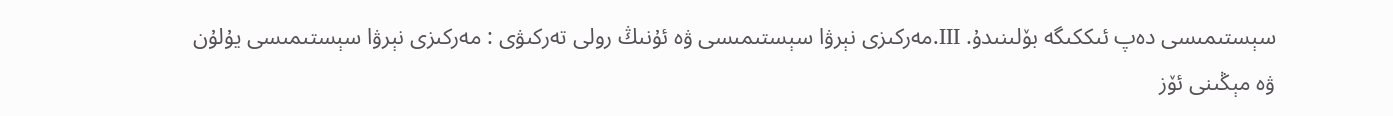سېستىمىسى دەپ ئىككىگە بۆلىنىدۇ. III.مەركىزى نېرۋا سېستىمىسى ۋە ئۇنىڭ رولى تەركىۋى : مەركىزى نېرۋا سېستىمىسى يۇلۇن ۋە مېڭىنى ئۆز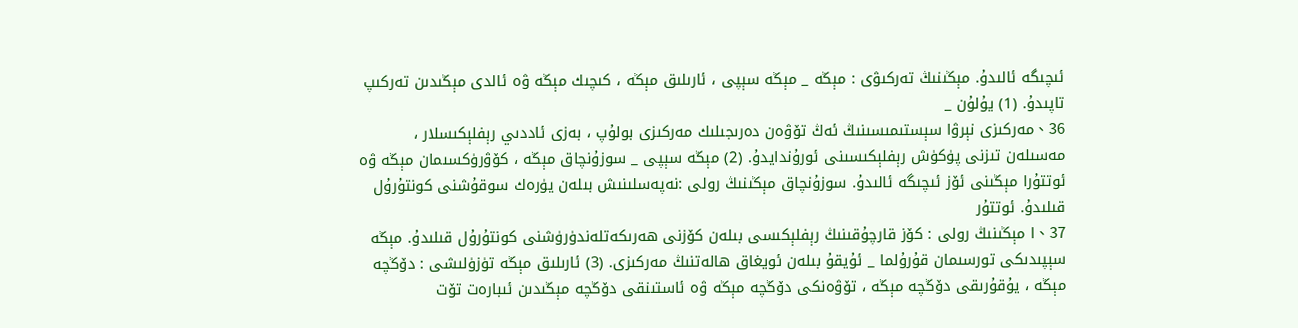ئىچىگە ئالىدۇ. مېڭىنىڭ تەركىۋى : مېڭە _ مېڭە سېپى ، ئارىلىق مېڭە ، كىچىك مېڭە ۋە ئالدى مېڭىدىن تەركىپ تاپىدۇ. (1) يۇلۇن _
36、مەركىزى نېرۋا سېستىمىسىنىڭ ئەڭ تۆۋەن دەرىجىلىك مەركىزى بولۇپ ، بەزى ئاددىي رېفلېكىسلار ، مەسىلەن تىزنى پۈكۈش رېفلېكىسىنى ئورۇندايدۇ. (2) مېڭە سېپى _ سوزۇنچاق مېڭە ، كۆۋرۈكسىمان مېڭە ۋە ئوتتۇرا مېڭىنى ئۆز ئىچىگە ئالىدۇ. سوزۇنچاق مېڭىنىڭ رولى :نەپەسلىنىش بىلەن يۈرەك سوقۇشنى كونتۇرۇل قىلىدۇ. ئوتتۇر
37、ا مېڭىنىڭ رولى : كۆز قارچۇقىنىڭ رېفلېكىسى بىلەن كۆزنى ھەرىكەتلەندۈرۈشنى كونتۇرۇل قىلىدۇ. مېڭە سېپىدىكى تورسىمان قۇرۇلما _ ئۇيقۇ بىلەن ئويغاق ھالەتنىڭ مەركىزى. (3) ئارىلىق مېڭە تۈزۈلىشى : دۆڭچە مېڭە ، يۇقۇرىقى دۆڭچە مېڭە ، تۆۋەنكى دۆڭچە مېڭە ۋە ئاستىنقى دۆڭچە مېڭىدىن ئىبارەت تۆت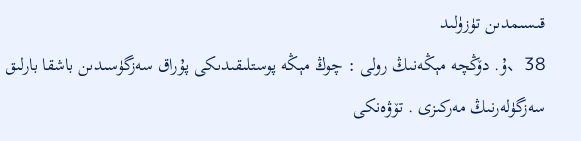قىسىمدىن تۈزۈلىد
38、ۇ. دۆڭچە مېڭەنىڭ رولى : چوڭ مېڭە پوستلىقىدىكى پۇراق سەزگۈسىدىن باشقا بارلىق سەزگۈلەرنىڭ مەركىزى . تۆۋەنكى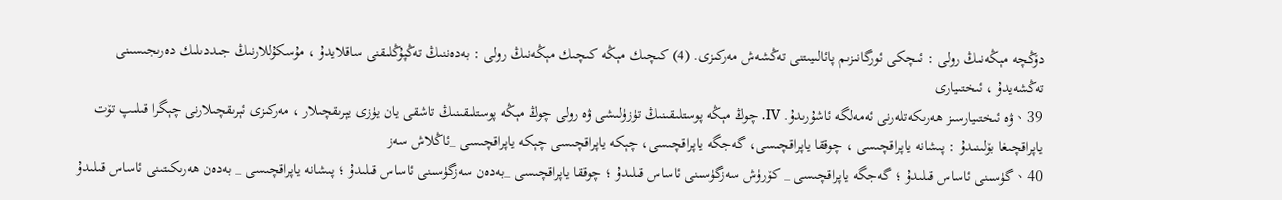دۆڭچە مېڭەنىڭ رولى : ئىچكى ئورگانىزىم پائالىيىتنى تەڭشەش مەركىزى. (4) كىچىك مېڭە كىچىك مېڭەنىڭ رولى : بەدەننىڭ تەڭپۇڭلىقنى ساقلايدۇ ، مۇسكۇللارنىڭ جىددىلىك دەرىجىسىنى تەڭشەيدۇ ، ئىختىيارى
39、ۋە ئىختىيارسىز ھەرىكەتلەرنى ئەمەلگە ئاشۇرىدۇ. IV. چوڭ مېڭە پوستلىقىنىڭ تۈزۈلىشى ۋە رولى چوڭ مېڭە پوستلىقىنىڭ تاشقى يان يۈزى يېرىقچىلار ، مەركىزى ئېرىقچىلارنى چېگرا قىلىپ تۆت ياپراقچىغا بۆلىنىدۇ : پىشانە ياپراقچىسى ، چوققا ياپراقچىسى، گەجگە ياپراقچىسى، چېكە ياپراقچىسى چېكە ياپراقچىسى _ئاڭلاش سەز
40、گۈسىنى ئاساس قىلىدۇ ؛ گەجگە ياپراقچىسى _ كۆرۈش سەزگۈسىنى ئاساس قىلىدۇ ؛ چوققا ياپراقچىسى _بەدەن سەزگۈسىنى ئاساس قىلىدۇ ؛ پىشانە ياپراقچىسى _ بەدەن ھەرىكىتىنى ئاساس قىلىدۇ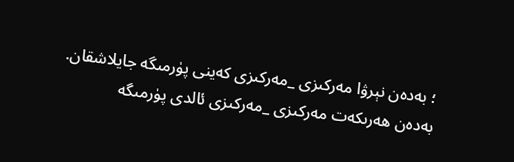؛ بەدەن نېرۋا مەركىزى _مەركىزى كەينى پۈرمىگە جايلاشقان. بەدەن ھەرىكەت مەركىزى _مەركىزى ئالدى پۈرمىگە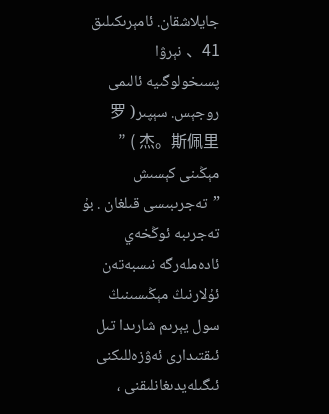جايلاشقان. ئامېرىكىلىق
41、 نېرۋا پسىخولوگىيە ئالىمى روجېس. سېپىر( 罗杰。斯佩里 ) ” مېڭىنى كېسىش ”تەجرىبىسى قىلغان . بۇ تەجرىبە ئوڭخەي ئادەملەرگە نىسبەتەن ئۇلارنىڭ مېڭىسىنىڭ سول يېرىم شارىدا تىل ئىقتىدارى ئەۋزەللىكنى ئىگىلەيدىغانلىقنى ،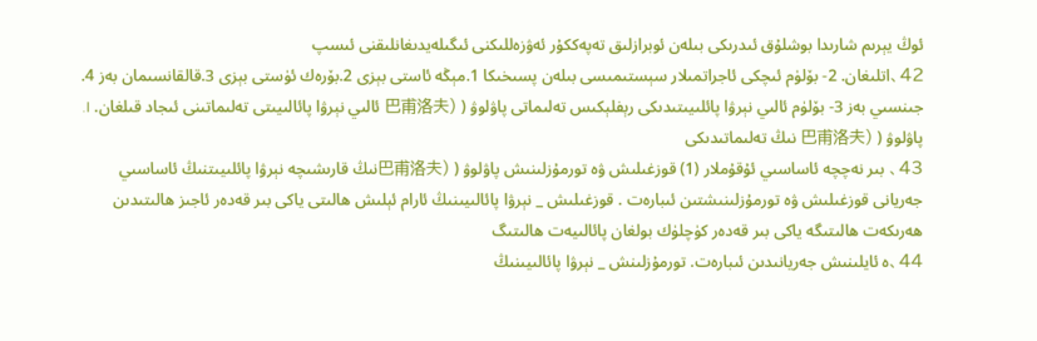ئوڭ يېرىم شارىدا بوشلۇق ئىدرىكى بىلەن ئوبرازلىق تەپەككۇر ئەۋزەللىكنى ئىگىلەيدىغانلىقنى ئىسپ
42、اتلىغان. 2- بۆلۈم ئىچكى ئاجراتمىلار سېستىمىسى بىلەن پسىخىكا 1.مېڭە ئاستى بېزى 2.بۆرەك ئۈستى بېزى 3.قالقانسىمان بەز 4. جىنسىي بەز 3- بۆلۈم ئالىي نېرۋا پائلىيىتىدىكى رېفلېكىس تەلىماتى پاۋلوۋ ( (巴甫洛夫 ئالىي نېرۋا پائالىيىتى تەلىماتىنى ئىجاد قىلغان. I. پاۋلوۋ ( (巴甫洛夫 نىڭ تەلىماتىدىكى
43、 بىر نەچچە ئاساسىي ئۇقۇملار (1) قوزغىلىش ۋە تورمۇزلىنىش پاۋلوۋ ( (巴甫洛夫نىڭ قارىشىچە نېرۋا پائلىيىتنىڭ ئاساسىي جەريانى قوزغىلىش ۋە تورمۇزلىنىشتىن ئىبارەت . قوزغىلىش _ نېرۋا پائالىيىنىڭ ئارام ئېلىش ھالىتى ياكى بىر قەدەر ئاجىز ھالىتىدىن ھەرىكەت ھالىتىگە ياكى بىر قەدەر كۈچلۈك بولغان پائالىيەت ھالىتىگ
44、ە ئايلىنىش جەريانىدىن ئىبارەت. تورمۇزلىنش _ نېرۋا پائالىيىنىڭ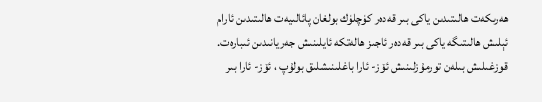ھەرىكەت ھالىتىدىن ياكى بىر قەدەر كۈچلۈك بولغان پائالىيەت ھالىتىدىن ئارام ئېلىش ھالىتىگە ياكى بىر قەدەر ئاجىز ھالەتكە ئايلىنىش جەريانىدىن ئىبارەت. قوزغىلىش بىلەن تورمۇزلىنىش ئۆز- ئارا باغلىنىشلىق بولۇپ ، ئۆز- ئارا بىر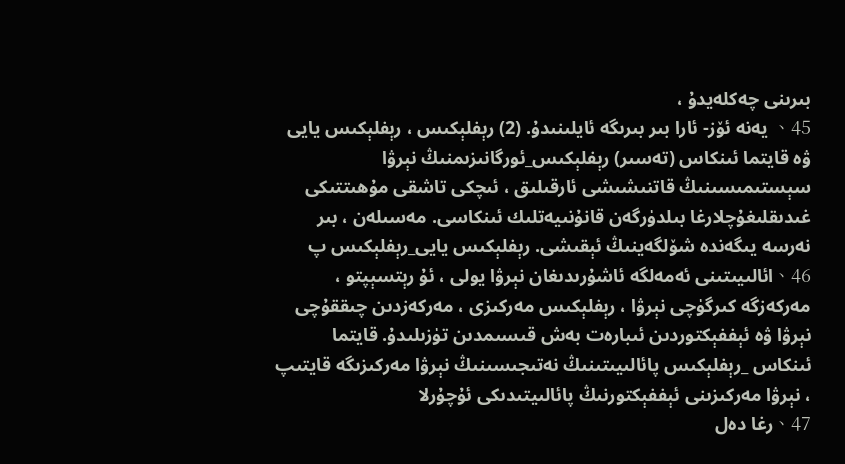بىرىنى چەكلەيدۇ ،
45、 يەنە ئۆز- ئارا بىر بىرىگە ئايلىنىدۇ. (2) رېفلېكىس ، رېفلېكىس يايى ۋە قايتما ئىنكاس (تەسىر) رېفلېكىس_ئورگانىزىمنىڭ نېرۋا سېستىمىسىنىڭ قاتنىشىشى ئارقىلىق ، ئىچكى تاشقى مۇھىتتىكى غىدىقلىغۇچلارغا بىلدۈرگەن قانۇنىيەتلىك ئىنكاسى. مەسىلەن ، بىر نەرسە يىگەندە شۆلگەينىڭ ئېقىشى. رېفلېكىس يايى_رېفلېكىس پ
46、ائالىيىتىنى ئەمەلگە ئاشۇرىدىغان نېرۋا يولى ، ئۇ رېتسېپتو ، مەركەزگە كىرگۈچى نېرۋا ، رېفلېكىس مەركىزى ، مەركەزدىن چىققۇچى نېرۋا ۋە ئېففېكتوردىن ئىبارەت بەش قىسىمدىن تۈزىلىدۇ. قايتما ئىنكاس _رېفلېكىس پائالىيىتىنىڭ نەتىجىسىنىڭ نېرۋا مەركىزىگە قايتىپ ، نېرۋا مەركىزىنى ئېففېكتورنىڭ پائالىيتىدىكى ئۇچۇرلا
47、رغا دەل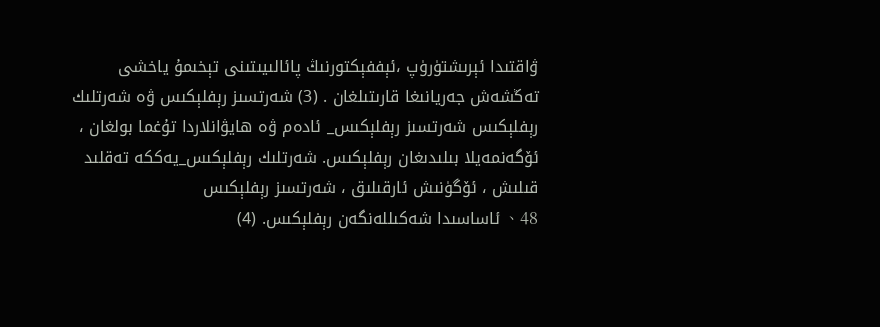ۋاقتىدا ئېرىشتۈرۈپ ،ئېففېكتورنىڭ پائالىيىتىنى تېخىمۇ ياخشى تەڭشەش جەريانىغا قارىتىلغان . (3) شەرتسىز رېفلېكىس ۋە شەرتلىك رېفلېكىس شەرتسىز رېفلېكىس_ ئادەم ۋە ھايۋانلاردا تۇغما بولغان ، ئۆگەنمەيلا بىلىدىغان رېفلېكىس. شەرتلىك رېفلېكىس_يەككە تەقلىد قىلىش ، ئۆگۈنىش ئارقىلىق ، شەرتسىز رېفلېكىس
48、 ئاساسىدا شەكىللەنگەن رېفلېكىس. (4)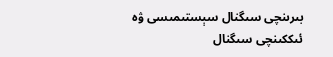بىرىنچى سىگنال سېستىمىسى ۋە ئىككىنچى سىگنال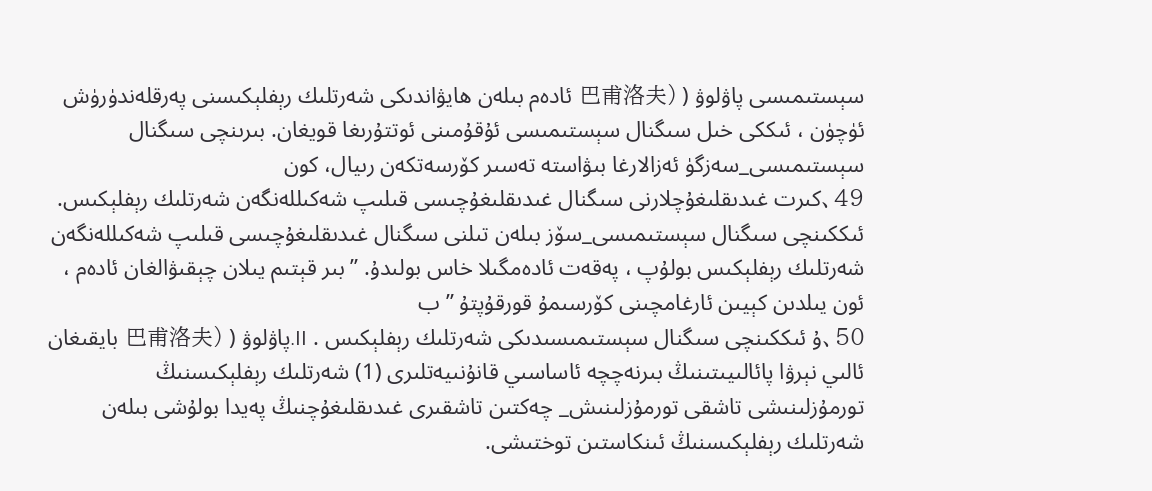سېستىمىسى پاۋلوۋ ( (巴甫洛夫 ئادەم بىلەن ھايۋاندىكى شەرتلىك رېفلېكىسنى پەرقلەندۈرۈش ئۈچۈن ، ئىككى خىل سىگنال سېستىمىسى ئۇقۇمىنى ئوتتۇرىغا قويغان. بىرىنچى سىگنال سېستىمىسى_سەزگۈ ئەزالارغا بىۋاستە تەسىر كۆرسەتكەن رىيال، كون
49、كىرت غىدىقلىغۇچلارنى سىگنال غىدىقلىغۇچىسى قىلىپ شەكىللەنگەن شەرتلىك رېفلېكىس. ئىككىنچى سىگنال سېستىمىسى_سۆز بىلەن تىلنى سىگنال غىدىقلىغۇچىسى قىلىپ شەكىللەنگەن شەرتلىك رېفلېكىس بولۇپ ، پەقەت ئادەمگىلا خاس بولىدۇ. ” بىر قېتىم يىلان چېقىۋالغان ئادەم ، ئون يىلدىن كېيىن ئارغامچىنى كۆرسىمۇ قورقۇپتۇ ” ب
50、ۇ ئىككىنچى سىگنال سېستىمىسىدىكى شەرتلىك رېفلېكىس . II.پاۋلوۋ ( (巴甫洛夫 بايقىغان ئالىي نېرۋا پائالىيىتىنىڭ بىرنەچچە ئاساسىي قانۇنىيەتلىرى (1) شەرتلىك رېفلېكىسنىڭ تورمۇزلىنىشى تاشقى تورمۇزلىنىش_ چەكتىن تاشقىرى غىدىقلىغۇچنىڭ پەيدا بولۇشى بىلەن شەرتلىك رېفلېكىسنىڭ ئىنكاستىن توختىشى.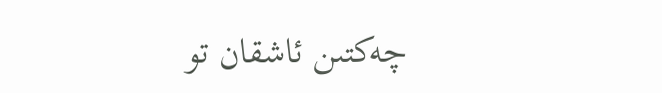چەكتىن ئاشقان تو